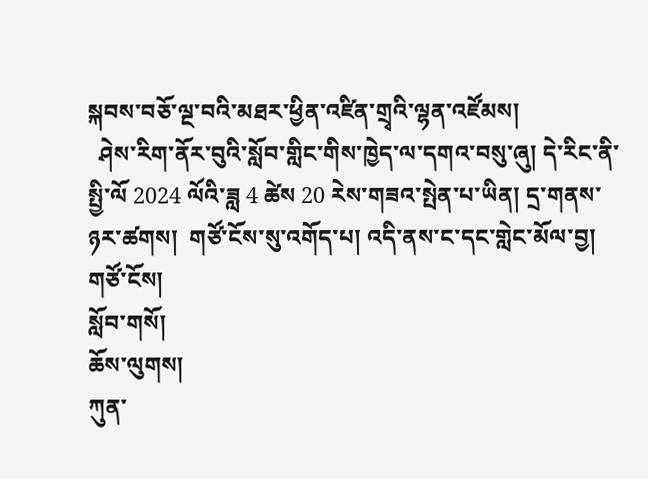སྐབས་བཅོ་ལྔ་བའི་མཐར་ཕྱིན་འཛིན་གྲྭའི་ལྷན་འཛོམས།
  ཤེས་རིག་ནོར་བུའི་སློབ་གླིང་གིས་ཁྱེད་ལ་དགའ་བསུ་ཞུ། དེ་རིང་ནི་སྤྱི་ལོ 2024 ལོའི་ཟླ 4 ཚེས 20 རེས་གཟའ་སྤེན་པ་ཡིན། དྲ་གནས་ཉར་ཚགས།  གཙོ་ངོས་སུ་འགོད་པ། འདི་ནས་ང་དང་གླེང་མོལ་བྱ།
གཙོ་ངོས།
སློབ་གསོ།
ཆོས་ལུགས།
ཀུན་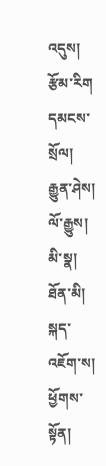འདུས།
རྩོམ་རིག
དམངས་སྲོལ།
རྒྱུན་ཤེས།
ལོ་རྒྱུས།
མི་སྣ།
ཐོན་མི།
སྐད་འཇོག་ས།
ཕྱོགས་སྟོན།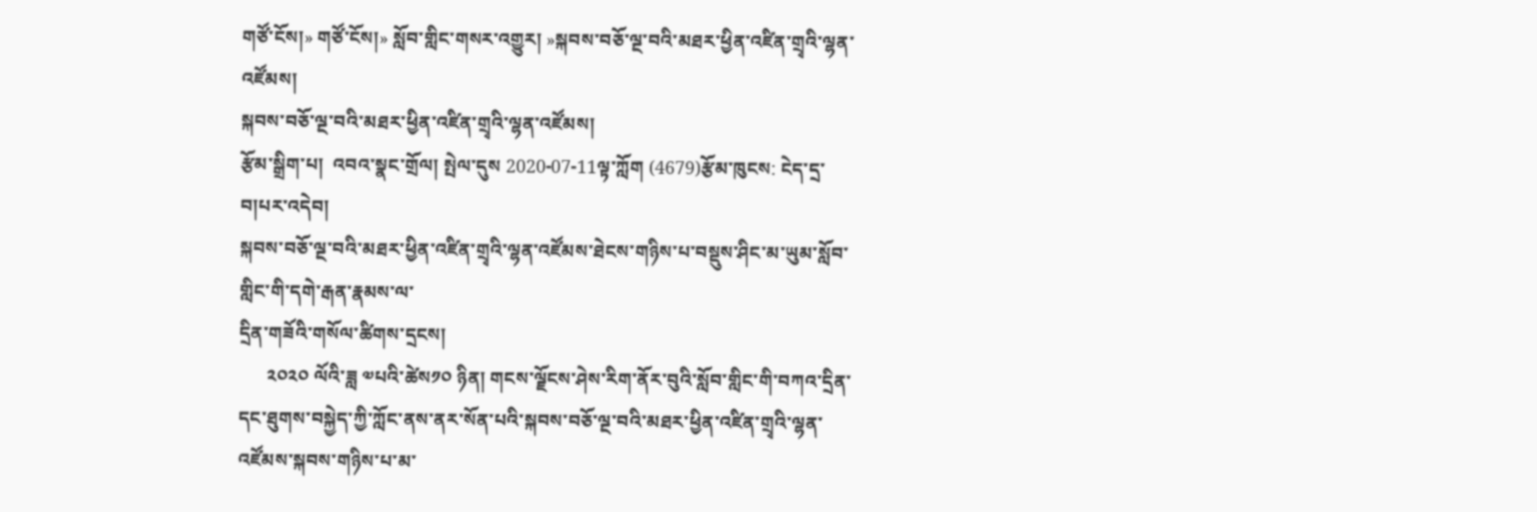གཙོ་ངོས།» གཙོ་ངོས།» སློབ་གླིང་གསར་འགྱུར། »སྐབས་བཅོ་ལྔ་བའི་མཐར་ཕྱིན་འཛིན་གྲྭའི་ལྷན་འཛོམས།
སྐབས་བཅོ་ལྔ་བའི་མཐར་ཕྱིན་འཛིན་གྲྭའི་ལྷན་འཛོམས།
རྩོམ་སྒྲིག་པ།  འབའ་སྣང་གྲོལ། སྤེལ་དུས 2020-07-11ལྟ་ཀློག (4679)རྩོམ་ཁུངས: ངེད་དྲ་བ།པར་འདེབ།
སྐབས་བཅོ་ལྔ་བའི་མཐར་ཕྱིན་འཛིན་གྲྭའི་ལྷན་འཛོམས་ཐེངས་གཉིས་པ་བསྡུས་ཤིང་མ་ཡུམ་སློབ་གླིང་གི་དགེ་རྒན་རྣམས་ལ་
དྲིན་གཟོའི་གསོལ་ཚིགས་དྲངས།
      ༢༠༢༠ ལོའི་ཟླ ༧པའི་ཚེས༡༠ ཉིན། གངས་ལྗོངས་ཤེས་རིག་ནོར་བུའི་སློབ་གླིང་གི་བཀའ་དྲིན་དང་ཐུགས་བསྐྱེད་ཀྱི་ཀློང་ནས་ནར་སོན་པའི་སྐབས་བཅོ་ལྔ་བའི་མཐར་ཕྱིན་འཛིན་གྲྭའི་ལྷན་འཛོམས་སྐབས་གཉིས་པ་མ་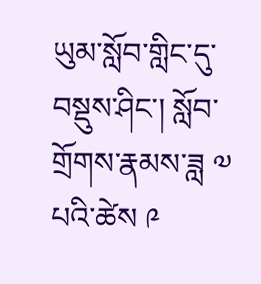ཡུམ་སློབ་གླིང་དུ་བསྡུས་ཤིང་། སློབ་གྲོགས་རྣམས་ཟླ ༧ པའི་ཚེས ༩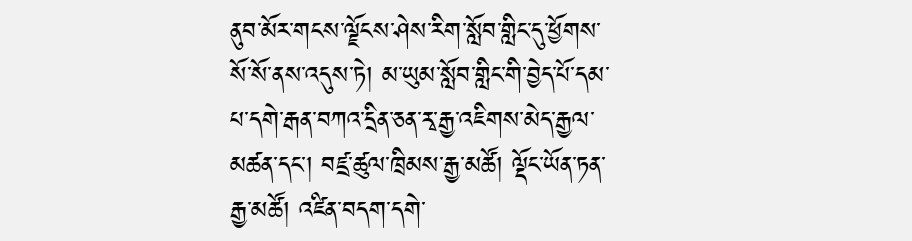ནུབ་མོར་གངས་ལྗོངས་ཤེས་རིག་སློབ་གླིང་དུ་ཕྱོགས་སོ་སོ་ནས་འདུས་ཏེ། མ་ཡུམ་སློབ་གླིང་གི་བྱེད་པོ་དམ་པ་དགེ་རྒན་བཀའ་དྲིན་ཅན་རྭ་རྒྱ་འཇིགས་མེད་རྒྱལ་མཚན་དང་། བཛྲ་ཚུལ་ཁྲིམས་རྒྱ་མཚོ། ལྡོང་ཡོན་ཏན་རྒྱ་མཚོ། འཛིན་བདག་དགེ་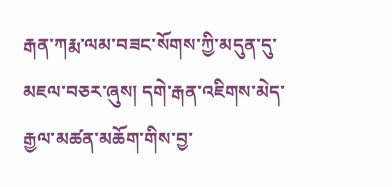རྒན་ཀརྨ་ལམ་བཟང་སོགས་ཀྱི་མདུན་དུ་མཇལ་བཅར་ཞུས། དགེ་རྒན་འཇིགས་མེད་རྒྱལ་མཚན་མཆོག་གིས་བྱ་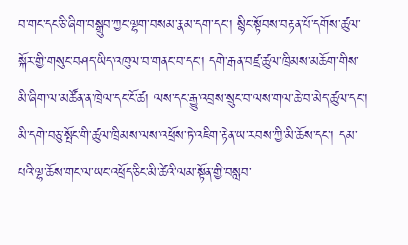བ་གང་དང་ཅི་ཞིག་བསྒྲུབ་ཀྱང་ལྷག་བསམ་རྣམ་དག་དང་། སྙིང་སྟོབས་བརྟན་པོ་དགོས་ཚུལ་སྐོར་གྱི་གསུང་བཤད་ཡིད་འཁུལ་བ་གནང་བ་དང་། དགེ་རྒན་བཛྲ་ཚུལ་ཁྲིམས་མཆོག་གིས་མི་ཞིག་ལ་མཚོན་ན་ཁྲེལ་དང་ངོ་ཚ། ལས་དང་རྒྱུ་འབྲས་སྲུང་བ་ལས་གལ་ཆེ་བ་མེད་ཚུལ་དང་། མི་དགེ་བཅུ་སྤོང་གི་ཚུལ་ཁྲིམས་ལས་འཕྲོས་ཏེ་འཇིག་རྟེན་ཡ་རབས་ཀྱི་མི་ཆོས་དང་། དམ་པའི་ལྷ་ཆོས་གང་ལ་ཡང་འཕྲོད་ཅིང་མི་ཚེའི་ལམ་སྟོན་གྱི་བསླབ་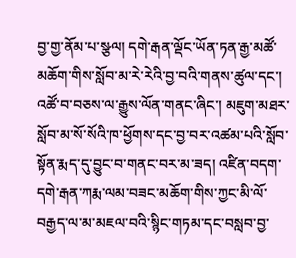བྱ་གྱ་ནོམ་པ་སྩལ། དགེ་རྒན་ལྡོང་ཡོན་ཏན་རྒྱ་མཚོ་མཆོག་གིས་སློབ་མ་རེ་རེའི་བྱ་བའི་གནས་ཚུལ་དང་། འཚོ་བ་བཅས་ལ་རྒྱུས་ལོན་གནང་ཞིང་། མཇུག་མཐར་སློབ་མ་སོ་སོའི་ཁ་ཕྱོགས་དང་བྱ་བར་འཚམ་པའི་སློབ་སྟོན་རྨད་དུ་བྱུང་བ་གནང་བར་མ་ཟད། འཛིན་བདག་དགེ་རྒན་ཀརྨ་ལམ་བཟང་མཆོག་གིས་ཀྱང་མི་ལོ་བརྒྱད་ལ་མ་མཇལ་བའི་སྙིང་གཏམ་དང་བསླབ་བྱ་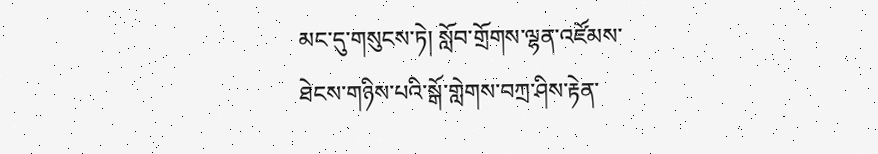མང་དུ་གསུངས་ཏེ། སློབ་གྲོགས་ལྷན་འཛོམས་ཐེངས་གཉིས་པའི་སྒོ་གླེགས་བཀྲ་ཤིས་རྟེན་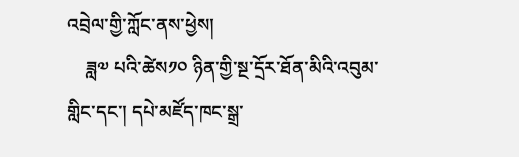འབྲེལ་གྱི་ཀློང་ནས་ཕྱེས།
    ཟླ༧ པའི་ཚེས༡༠ ཉིན་གྱི་སྔ་དྲོར་ཐོན་མིའི་འབུམ་གླིང་དང་། དཔེ་མཛོད་ཁང་སྒྲ་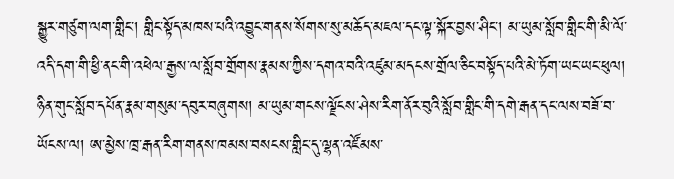སྒྱུར་གཙུག་ལག་གླིང་། གླིང་སྟོད་མཁས་པའི་འབྱུང་གནས་སོགས་སུ་མཆོད་མཇལ་དང་ལྟ་སྐོར་བྱས་ཤིང་། མ་ཡུམ་སློབ་གླིང་གི་མི་ལོ་འདི་དག་གི་ཕྱི་ནང་གི་འཕེལ་རྒྱས་ལ་སློབ་གྲོགས་རྣམས་ཀྱིས་དགའ་བའི་འཛུམ་མདངས་གྲོལ་ཅིང་བསྟོད་པའི་མེ་ཏོག་ཡང་ཡང་ཕུལ། ཉིན་གུང་སློབ་དཔོན་རྣམ་གསུམ་དབུར་བཞུགས། མ་ཡུམ་གངས་ལྗོངས་ཤེས་རིག་ནོར་བུའི་སློབ་གླིང་གི་དགེ་རྒན་དང་ལས་བཟོ་བ་ཡོངས་ལ། ཨ་མྱེས་ཁྲ་རྒན་རིག་གནས་ཁམས་བསངས་གླིང་དུ་ལྷན་འཛོམས་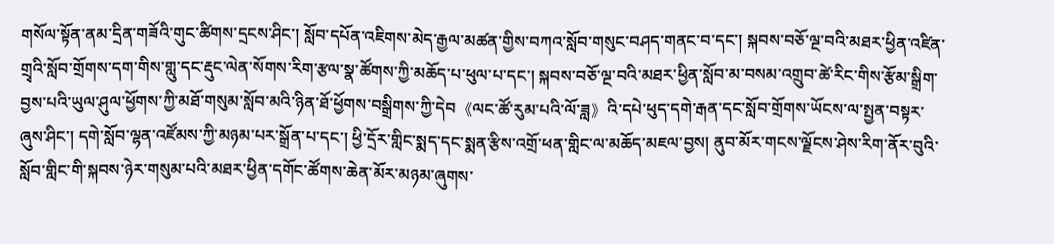གསོལ་སྟོན་ནམ་དྲིན་གཟོའི་གུང་ཚིགས་དྲངས་ཤིང་། སློབ་དཔོན་འཇིགས་མེད་རྒྱལ་མཚན་གྱིས་བཀའ་སློབ་གསུང་བཤད་གནང་བ་དང་། སྐབས་བཅོ་ལྔ་བའི་མཐར་ཕྱིན་འཛིན་གྲྭའི་སློབ་གྲོགས་དག་གིས་གླུ་དང་རྡུང་ལེན་སོགས་རིག་རྩལ་སྣ་ཚོགས་ཀྱི་མཆོད་པ་ཕུལ་པ་དང་། སྐབས་བཅོ་ལྔ་བའི་མཐར་ཕྱིན་སློབ་མ་བསམ་འགྲུབ་ཚེ་རིང་གིས་རྩོམ་སྒྲིག་བྱས་པའི་ཡུལ་ཤུལ་ཕྱོགས་ཀྱི་མཐོ་གསུམ་སློབ་མའི་ཉིན་ཐོ་ཕྱོགས་བསྒྲིགས་ཀྱི་དེབ《ལང་ཚོ་རུམ་པའི་ལོ་ཟླ》འི་དཔེ་ཕུད་དགེ་རྒན་དང་སློབ་གྲོགས་ཡོངས་ལ་སྤྱན་བསྟར་ཞུས་ཤིང་། དགེ་སློབ་ལྷན་འཛོམས་ཀྱི་མཉམ་པར་སྒྲོན་པ་དང་། ཕྱི་དྲོར་གླིང་སྨད་དང་སྨན་རྩིས་འགྲོ་ཕན་གླིང་ལ་མཆོད་མཇལ་བྱས། ནུབ་མོར་གངས་ལྗོངས་ཤེས་རིག་ནོར་བུའི་སློབ་གླིང་གི་སྐབས་ཉེར་གསུམ་པའི་མཐར་ཕྱིན་དགོང་ཚོགས་ཆེན་མོར་མཉམ་ཞུགས་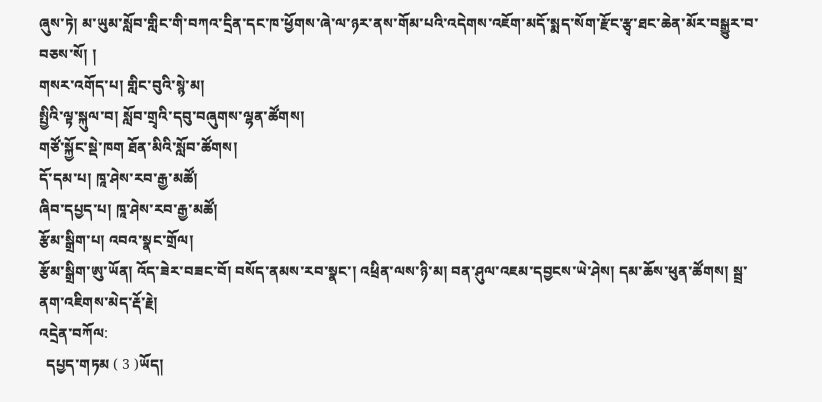ཞུས་ཏེ། མ་ཡུམ་སློབ་གླིང་གི་བཀའ་དྲིན་དང་ཁ་ཕྱོགས་ཞེ་ལ་ཉར་ནས་གོམ་པའི་འདེགས་འཇོག་མདོ་སྨད་སོག་རྫོང་རྩྭ་ཐང་ཆེན་མོར་བསྒྱུར་བ་བཅས་སོ། །
གསར་འགོད་པ། གླིང་བུའི་སྙེ་མ།
སྤྱིའི་ལྟ་སྐུལ་བ། སློབ་གྲྭའི་དབུ་བཞུགས་ལྷན་ཚོགས།
གཙོ་སྐྱོང་སྡེ་ཁག ཐོན་མིའི་སློབ་ཚོགས།
དོ་དམ་པ། ཁཱ་ཤེས་རབ་རྒྱ་མཚོ།
ཞིབ་དཔྱད་པ། ཁཱ་ཤེས་རབ་རྒྱ་མཚོ།
རྩོམ་སྒྲིག་པ། འབའ་སྣང་གྲོལ།
རྩོམ་སྒྲིག་ཨུ་ཡོན། འོད་ཟེར་བཟང་བོ། བསོད་ནམས་རབ་སྣང་། འཕྲིན་ལས་ཉི་མ། བན་ཤུལ་འཇམ་དབྱངས་ཡེ་ཤེས། དམ་ཆོས་ཕུན་ཚོགས། སྦྲ་ནག་འཇིགས་མེད་རྡོ་རྗེ།
འདྲེན་བཀོལ:
  དཔྱད་གཏམ ( 3 )ཡོད།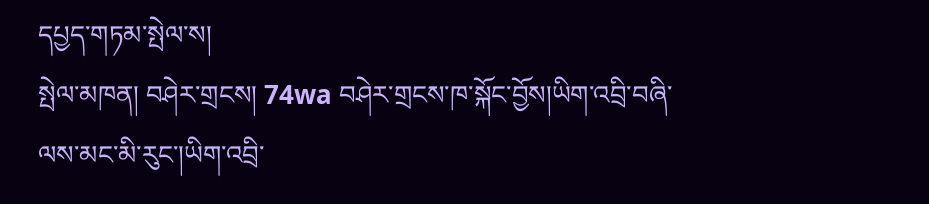དཔྱད་གཏམ་སྤེལ་ས།
སྤེལ་མཁན། བཤེར་གྲངས། 74wa བཤེར་གྲངས་ཁ་སྐོང་བྱོས།ཡིག་འབྲི་བཞི་ལས་མང་མི་རུང་།ཡིག་འབྲི་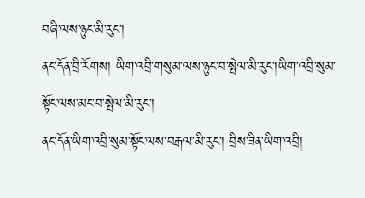བཞི་ལས་ཉུང་མི་རུང་།
ནང་དོན་བྲི་རོགས། ཡིག་འབྲི་གསུམ་ལས་ཉུང་བ་སྤེལ་མི་རུང་།ཡིག་འབྲི་སུམ་སྟོང་ལས་མང་བ་སྤེལ་མི་རུང་།
ནང་དོན་ཡིག་འབྲི་སུམ་སྟོང་ལས་བརྒལ་མི་རུང་། བྲིས་ཟིན་ཡིག་འབྲི།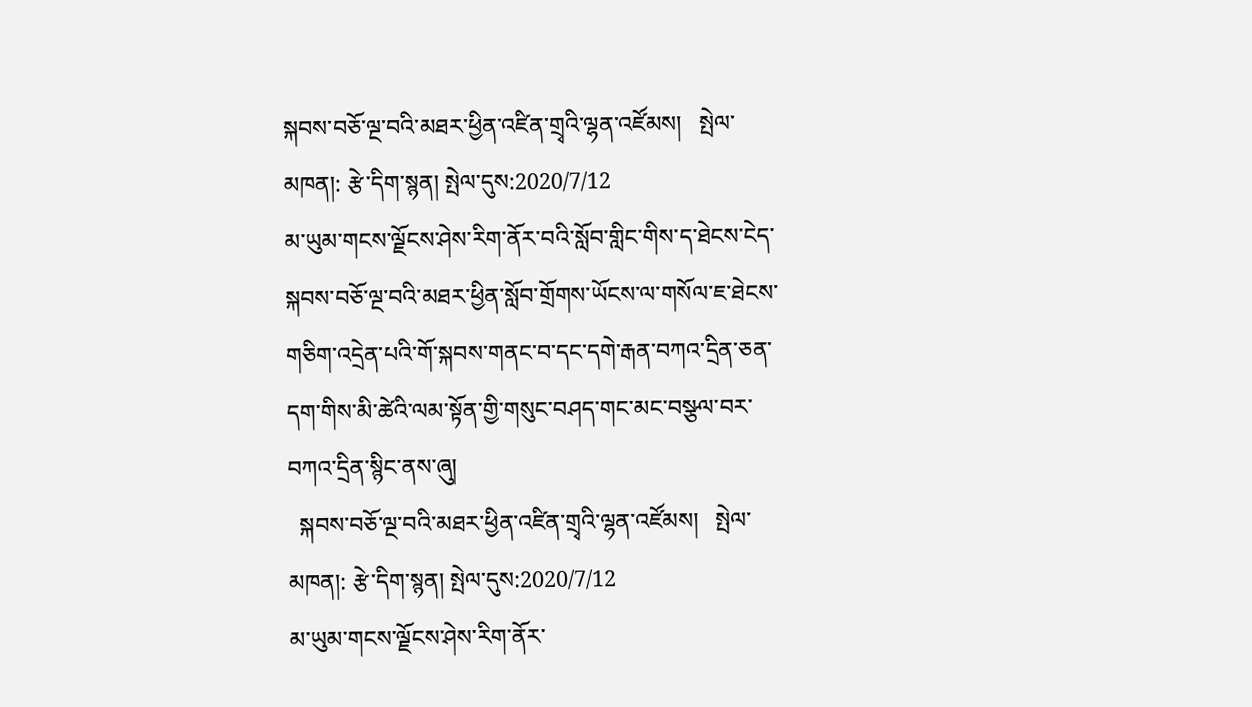སྐབས་བཅོ་ལྔ་བའི་མཐར་ཕྱིན་འཛིན་གྲྭའི་ལྷན་འཛོམས།   སྤེལ་མཁན།: རྩེ་དིག་སྙན། སྤེལ་དུས:2020/7/12
མ་ཡུམ་གངས་ལྗོངས་ཤེས་རིག་ནོར་བའི་སློབ་གླིང་གིས་ད་ཐེངས་ངེད་སྐབས་བཅོ་ལྔ་བའི་མཐར་ཕྱིན་སློབ་གྲོགས་ཡོངས་ལ་གསོལ་ཇ་ཐེངས་གཅིག་འདྲེན་པའི་གོ་སྐབས་གནང་བ་དང་དགེ་རྒན་བཀའ་དྲིན་ཅན་དག་གིས་མི་ཚེའི་ལམ་སྟོན་གྱི་གསུང་བཤད་གང་མང་བསྩལ་བར་བཀའ་དྲིན་སྙིང་ནས་ཞུ།
  སྐབས་བཅོ་ལྔ་བའི་མཐར་ཕྱིན་འཛིན་གྲྭའི་ལྷན་འཛོམས།   སྤེལ་མཁན།: རྩེ་དིག་སྙན། སྤེལ་དུས:2020/7/12
མ་ཡུམ་གངས་ལྗོངས་ཤེས་རིག་ནོར་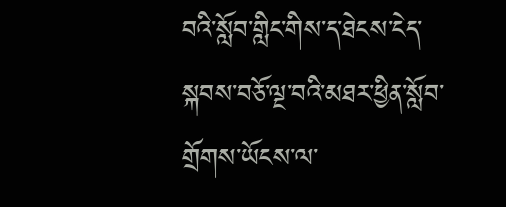བའི་སློབ་གླིང་གིས་ད་ཐེངས་ངེད་སྐབས་བཅོ་ལྔ་བའི་མཐར་ཕྱིན་སློབ་གྲོགས་ཡོངས་ལ་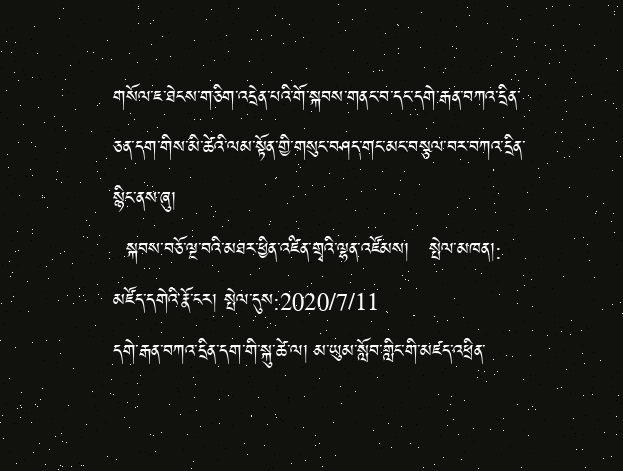གསོལ་ཇ་ཐེངས་གཅིག་འདྲེན་པའི་གོ་སྐབས་གནང་བ་དང་དགེ་རྒན་བཀའ་དྲིན་ཅན་དག་གིས་མི་ཚེའི་ལམ་སྟོན་གྱི་གསུང་བཤད་གང་མང་བསྩལ་བར་བཀའ་དྲིན་སྙིང་ནས་ཞུ།
  སྐབས་བཅོ་ལྔ་བའི་མཐར་ཕྱིན་འཛིན་གྲྭའི་ལྷན་འཛོམས།   སྤེལ་མཁན།: མཛོད་དགེའི་རྣོ་ངར། སྤེལ་དུས:2020/7/11
དགེ་རྒན་བཀའ་དྲིན་དག་གི་སྐུ་ཚེ་ལ། མ་ཡུམ་སློབ་གླིང་གི་མཛད་འཕྲིན་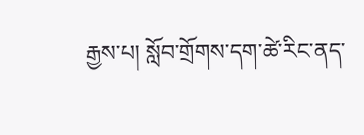རྒྱས་པ། སློབ་གྲོགས་དག་ཚེ་རིང་ནད་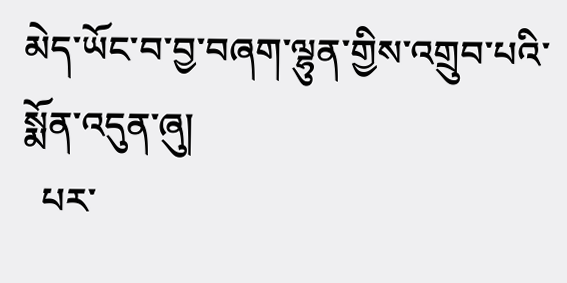མེད་ཡོང་བ་བྱ་བཞག་ལྷུན་གྱིས་འགྲུབ་པའི་སྨོན་འདུན་ཞུ།
  པར་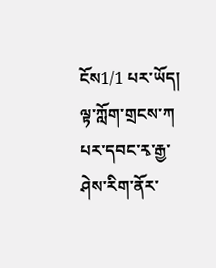ངོས1/1 པར་ཡོད།
ལྟ་ཀློག་གྲངས་ཀ
པར་དབང་རྭ་རྒྱ་ཤེས་རིག་ནོར་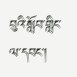བུའི་སློབ་གླིང་ལ་དབང་།